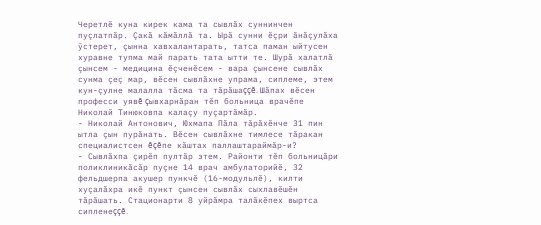Черетлĕ куна кирек кама та сывлăх суннинчен пуçлатпăр. Çакă кăмăллă та. Ырă сунни ĕçри ăнăçулăха ỹстерет, çынна хавхалантарать, татса паман ыйтусен хуравне тупма май парать тата ытти те. Шурă халатлă çынсем - медицина ĕçченĕсем - вара çынсене сывлăх сунма çеç мар, вĕсен сывлăхне упрама, сиплеме, этем кун-çулне малалла тăсма та тăрăшаççĕ. Шăпах вĕсен професси уявĕ çывхарнăран тĕп больница врачĕпе Николай Тинюковпа калаçу пуçартăмăр.
- Николай Антонович, Юхмапа Пăла тăрăхĕнче 31 пин ытла çын пурăнать. Вĕсен сывлăхне тимлесе тăракан специалистсен ĕçĕпе кăштах паллаштараймăр-и?
- Сывлăхпа çирĕп пултăр этем. Районти тĕп больницăри поликлиникăсăр пуçне 14 врач амбулаторийĕ, 32 фельдшерпа акушер пункчĕ (16-модульлĕ), килти хуçалăхра икĕ пункт çынсен сывлăх сыхлавĕшĕн тăрăшать. Стационарти 8 уйрăмра талăкĕпех выртса сипленеççĕ.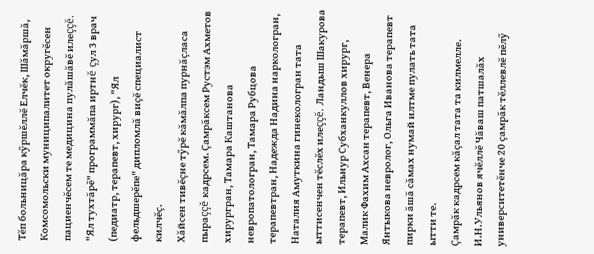Тĕп больницăра кỹршĕллĕ Елчĕк, Шăмăршă, Комсомольски муниципалитет округĕсен пациенчĕсем те медицина пулăшăвĕ илеççĕ.
"Ял тухтăрĕ" программăпа иртнĕ çул 3 врач (педиатр, терапевт, хирург), "Ял фельдшерĕпе" дипломлă виçĕ специалист килчĕç.
Хăйсен тивĕçне тỹрĕ кăмăлпа пурнăçласа пыраççĕ кадрсем. Çамрăксем Рустэм Ахметов хирургран, Тамара Каштанова невропатологран, Тамара Рубцова терапевтран, Надежда Надина наркологран, Наталия Амуткина гинекологран тата ыттисенчен тĕслĕх илеççĕ. Ландыш Шакурова терапевт, Ильнур Субханкуллов хирург, Малик Фахим Ахсан терапевт, Венера Янтыкова невролог, Ольга Иванова терапевт пирки ăшă сăмах нумай илтме пулать тата ытти те.
Çамрăк кадрсем кăçал тата та килмелле. И.Н.Ульянов ячĕллĕ Чăваш патшалăх университетĕнче 20 çамрăк тĕллевлĕ пĕлỹ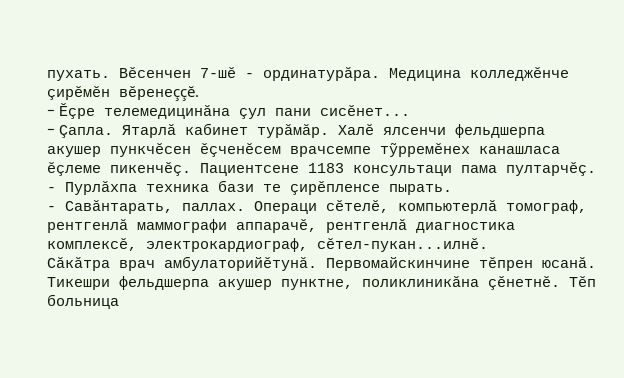пухать. Вĕсенчен 7-шĕ - ординатурăра. Медицина колледжĕнче çирĕмĕн вĕренеççĕ.
- Ĕçре телемедицинăна çул пани сисĕнет...
- Çапла. Ятарлă кабинет турăмăр. Халĕ ялсенчи фельдшерпа акушер пункчĕсен ĕçченĕсем врачсемпе тỹрремĕнех канашласа ĕçлеме пикенчĕç. Пациентсене 1183 консультаци пама пултарчĕç.
- Пурлăхпа техника бази те çирĕпленсе пырать.
- Савăнтарать, паллах. Операци сĕтелĕ, компьютерлă томограф, рентгенлă маммографи аппарачĕ, рентгенлă диагностика комплексĕ, электрокардиограф, сĕтел-пукан...илнĕ.
Сăкăтра врач амбулаторийĕтунă. Первомайскинчине тĕпрен юсанă. Тикешри фельдшерпа акушер пунктне, поликлиникăна çĕнетнĕ. Тĕп больница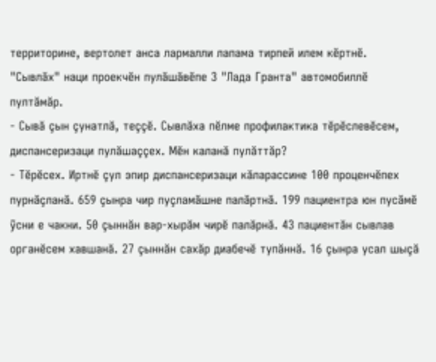территорине, вертолет анса лармалли лапама тирпей илем кĕртнĕ.
"Сывлăх" наци проекчĕн пулăшăвĕпе 3 "Лада Гранта" автомобиллĕ пултăмăр.
- Сывă çын çунатлă, теççĕ. Сывлăха пĕлме профилактика тĕрĕслевĕсем, диспансеризаци пулăшаççех. Мĕн каланă пулăттăр?
- Тĕрĕсех. Иртнĕ çул эпир диспансеризаци кăларассине 100 проценчĕпех пурнăçланă. 659 çынра чир пуçламăшне палăртнă. 199 пациентра юн пусăмĕ ỹсни е чакни. 50 çыннăн вар-хырăм чирĕ палăрнă. 43 пациентăн сывлав органĕсем хавшанă. 27 çыннăн сахăр диабечĕ тупăннă. 16 çынра усал шыçă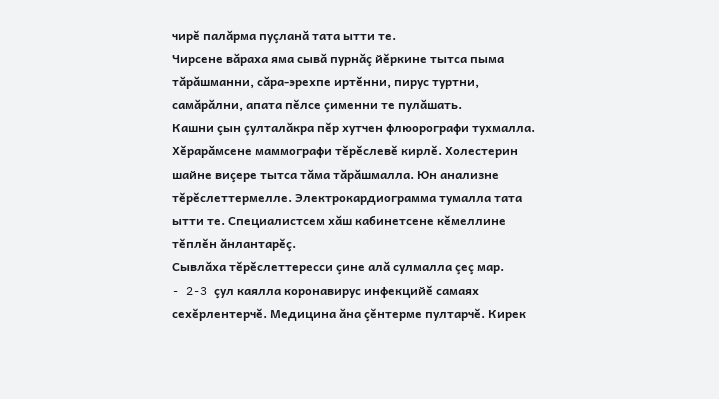чирĕ палăрма пуçланă тата ытти те.
Чирсене вăраха яма сывă пурнăç йĕркине тытса пыма тăрăшманни, сăра-эрехпе иртĕнни, пирус туртни, самăрăлни, апата пĕлсе çименни те пулăшать.
Кашни çын çулталăкра пĕр хутчен флюорографи тухмалла. Хĕрарăмсене маммографи тĕрĕслевĕ кирлĕ. Холестерин шайне виçере тытса тăма тăрăшмалла. Юн анализне тĕрĕслеттермелле. Электрокардиограмма тумалла тата ытти те. Специалистсем хăш кабинетсене кĕмеллине тĕплĕн ăнлантарĕç.
Сывлăха тĕрĕслеттересси çине алă сулмалла çеç мар.
- 2-3 çул каялла коронавирус инфекцийĕ самаях сехĕрлентерчĕ. Медицина ăна çĕнтерме пултарчĕ. Кирек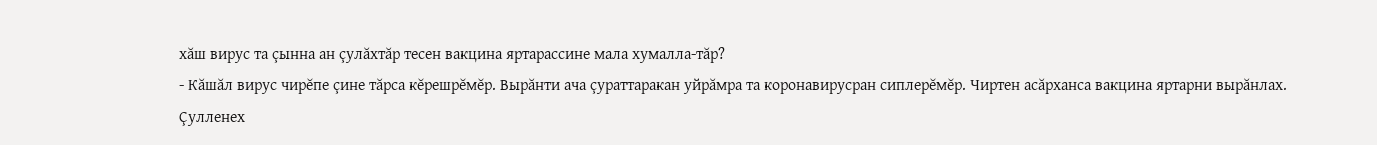хăш вирус та çынна ан çулăхтăр тесен вакцина яртарассине мала хумалла-тăр?
- Кăшăл вирус чирĕпе çине тăрса кĕрешрĕмĕр. Вырăнти ача çураттаракан уйрăмра та коронавирусран сиплерĕмĕр. Чиртен асăрханса вакцина яртарни вырăнлах. Çулленех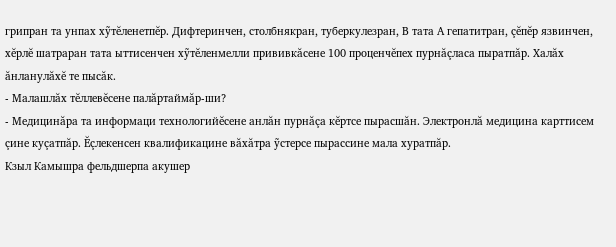грипран та унпах хỹтĕленетпĕр. Дифтеринчен, столбнякран, туберкулезран, В тата А гепатитран, çĕпĕр язвинчен, хĕрлĕ шатраран тата ыттисенчен хỹтĕленмелли прививкăсене 100 проценчĕпех пурнăçласа пыратпăр. Халăх ăнланулăхĕ те пысăк.
- Малашлăх тĕллевĕсене палăртаймăр-ши?
- Медицинăра та информаци технологийĕсене анлăн пурнăçа кĕртсе пырасшăн. Электронлă медицина карттисем çине куçатпăр. Ĕçлекенсен квалификацине вăхăтра ỹстерсе пырассине мала хуратпăр.
Кзыл Камышра фельдшерпа акушер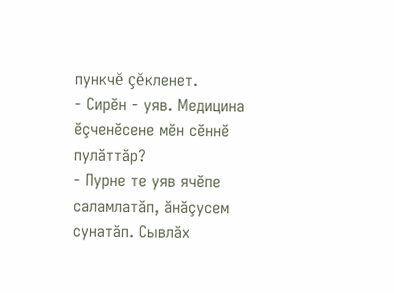пункчĕ çĕкленет.
- Сирĕн - уяв. Медицина ĕçченĕсене мĕн сĕннĕ пулăттăр?
- Пурне те уяв ячĕпе саламлатăп, ăнăçусем сунатăп. Сывлăх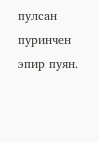пулсан пуринчен эпир пуян.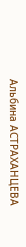Альбина АСТРАХАНЦЕВА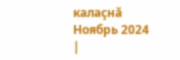калаçнă
Ноябрь 2024 |